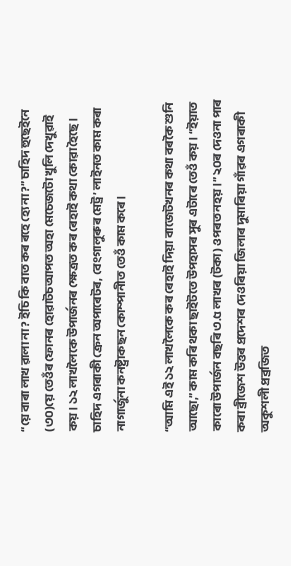“য়ে বাৰা লাখ ৱালা না? ইচি কি বাত কৰ ৰহে হ্যে না?” চাহিদ হুছেইনে (৩০)য়ে তেওঁৰ ফোনৰ হোৱাটচআপত অহা মেচেজটো খুলি দেখুৱাই কয়। ১২ লাখলৈকে উপাৰ্জনৰ ক্ষেত্রত কৰ ৰেহাই কথা কোৱা হৈছে। চাহিদ এগৰাকী ক্ৰেন অপাৰেটৰ, বেংগালুৰুৰ মেট্ৰ’ লাইনত কাম কৰা নাগাৰ্জুনা কনষ্ট্ৰাকছন কোম্পানীত তেওঁ কাম কৰে।

“আমি এই ১২ লাখলৈকে কৰ ৰেহাই দিয়া বাজেটখনৰ কথা বৰকৈ শুনি আছো,” কাম কৰি থকা ছাইটতে উপহাসৰ সুৰ এটাৰে তেওঁ কয়। “ইয়াত কাৰো উপাৰ্জন বছৰি ৩.৫ লাখৰ (টকা) ওপৰত নহয়।” ২০ৰ দেওনা পাৰ কৰা ব্ৰীজেশ উত্তৰ প্ৰদেশৰ দেওৰিয়া জিলাৰ দুমাৰিয়া গাঁৱৰ এগৰাকী অকুশলী প্ৰব্ৰজিত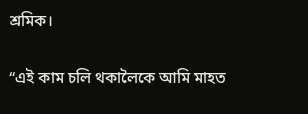শ্ৰমিক।

“এই কাম চলি থকালৈকে আমি মাহত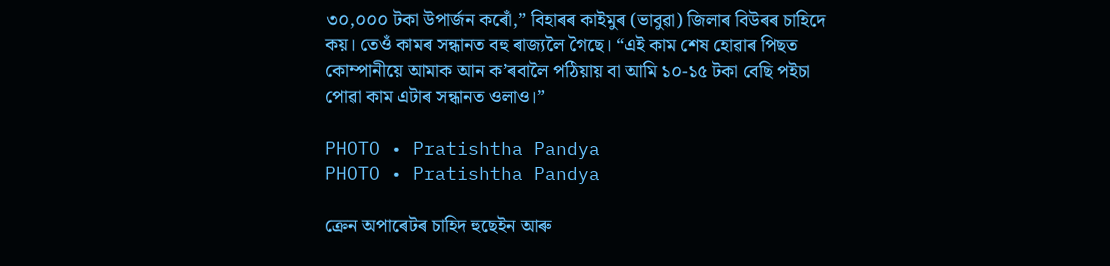৩০,০০০ টকা উপাৰ্জন কৰোঁ,” বিহাৰৰ কাইমুৰ (ভাবুৱা) জিলাৰ বিউৰৰ চাহিদে কয়। তেওঁ কামৰ সন্ধানত বহু ৰাজ্যলৈ গৈছে। “এই কাম শেষ হোৱাৰ পিছত কোম্পানীয়ে আমাক আন ক’ৰবালৈ পঠিয়ায় বা আমি ১০-১৫ টকা বেছি পইচা পোৱা কাম এটাৰ সন্ধানত ওলাও।”

PHOTO • Pratishtha Pandya
PHOTO • Pratishtha Pandya

ক্ৰেন অপাৰেটৰ চাহিদ হুছেইন আৰু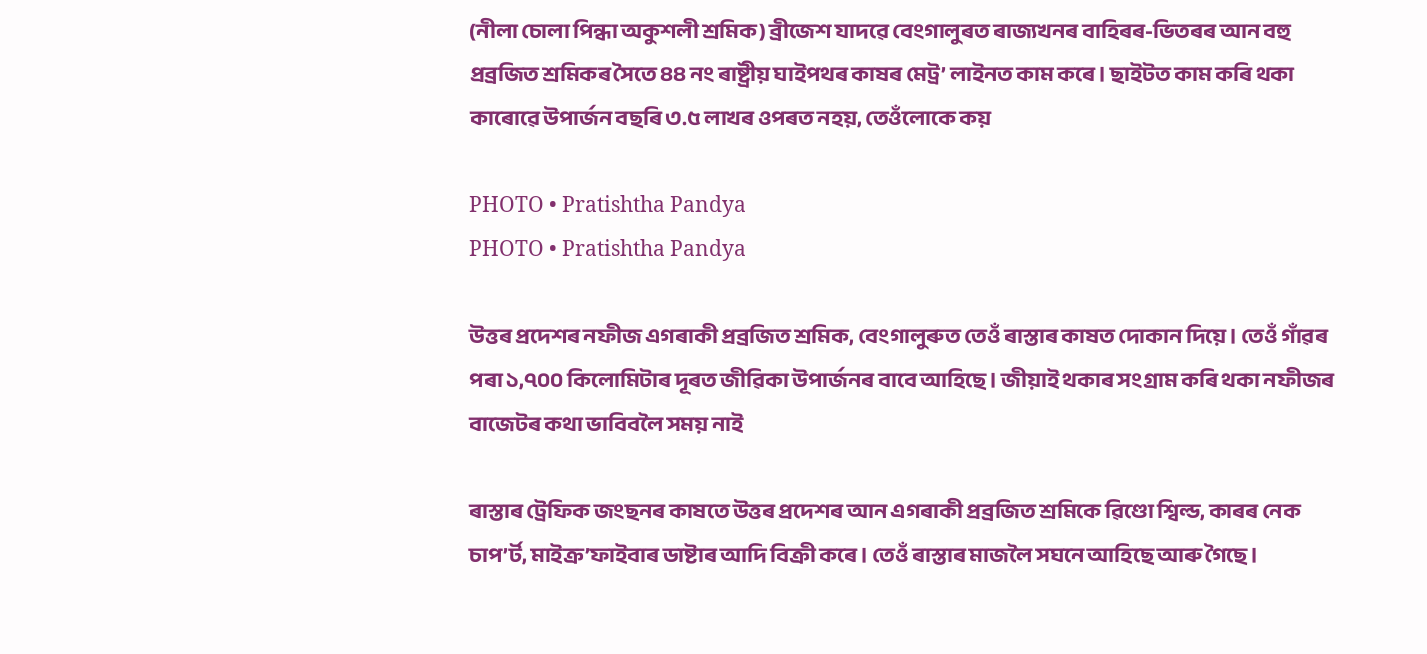(নীলা চোলা পিন্ধা অকুশলী শ্ৰমিক) ব্ৰীজেশ যাদৱে বেংগালুৰত ৰাজ্যখনৰ বাহিৰৰ-ভিতৰৰ আন বহু প্ৰব্ৰজিত শ্ৰমিকৰ সৈতে ৪৪ নং ৰাষ্ট্ৰীয় ঘাইপথৰ কাষৰ মেট্ৰ’ লাইনত কাম কৰে। ছাইটত কাম কৰি থকা কাৰোৱে উপাৰ্জন বছৰি ৩.৫ লাখৰ ওপৰত নহয়, তেওঁলোকে কয়

PHOTO • Pratishtha Pandya
PHOTO • Pratishtha Pandya

উত্তৰ প্ৰদেশৰ নফীজ এগৰাকী প্ৰব্ৰজিত শ্ৰমিক, বেংগালুৰুত তেওঁ ৰাস্তাৰ কাষত দোকান দিয়ে। তেওঁ গাঁৱৰ পৰা ১,৭০০ কিলোমিটাৰ দূৰত জীৱিকা উপাৰ্জনৰ বাবে আহিছে। জীয়াই থকাৰ সংগ্ৰাম কৰি থকা নফীজৰ বাজেটৰ কথা ভাবিবলৈ সময় নাই

ৰাস্তাৰ ট্ৰেফিক জংছনৰ কাষতে উত্তৰ প্ৰদেশৰ আন এগৰাকী প্ৰব্ৰজিত শ্ৰমিকে ৱিণ্ডো শ্বিল্ড, কাৰৰ নেক চাপ’ৰ্ট, মাইক্ৰ’ফাইবাৰ ডাষ্টাৰ আদি বিক্ৰী কৰে। তেওঁ ৰাস্তাৰ মাজলৈ সঘনে আহিছে আৰু গৈছে।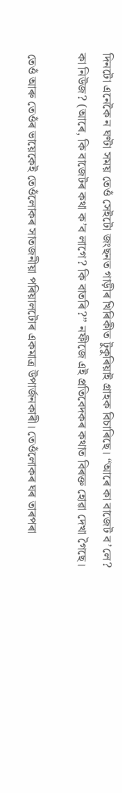দিনটো এনেকৈ ন ঘণ্টা সময় তেওঁ সেইটো জংছনত গাড়ীৰ খিৰিকীত টুকুৰিয়াই গ্ৰাহক বিচাৰিছে। “আৰে কা বাজেট ব’লে? কা নিউজ? (আৰে, কি বাজেটৰ কথা ক’ব লাগে? কি বাতৰি?” নফীজে এই প্ৰতিবেদকৰ কথাত বিৰক্ত হোৱা দেখা গৈছে।

তেওঁ আৰু তেওঁৰ ভায়েকেই তেওঁলোকৰ সাতজনীয়া পৰিয়ালটোৰ একমাত্ৰ উপাৰ্জনকাৰী। তেওঁলোকৰ ঘৰ তাৰপৰা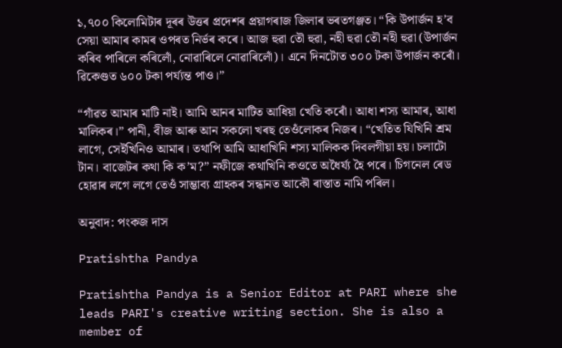১,৭০০ কিলোমিটাৰ দূৰৰ উত্তৰ প্ৰদেশৰ প্ৰয়াগৰাজ জিলাৰ ভৰতগঞ্জত। “কি উপাৰ্জন হ’ব সেয়া আমাৰ কামৰ ওপৰত নিৰ্ভৰ কৰে। আজ হুৱা তৌ হুৱা, নহী হুৱা তৌ নহী হুৱা (উপাৰ্জন কৰিব পাৰিলে কৰিলোঁ, নোৱাৰিলে নোৱাৰিলোঁ)। এনে দিনটোত ৩০০ টকা উপাৰ্জন কৰোঁ। ৱিকেণ্ডত ৬০০ টকা পৰ্য্যন্ত পাও।”

“গাঁৱত আমাৰ মাটি নাই। আমি আনৰ মাটিত আধিয়া খেতি কৰোঁ। আধা শস্য আমাৰ, আধা মালিকৰ।” পানী, বীজ আৰু আন সকলো খৰছ তেওঁলোকৰ নিজৰ। “খেতিত যিখিনি শ্ৰম লাগে, সেইখিনিও আমাৰ। তথাপি আমি আধাখিনি শস্য মালিকক দিবলগীয়া হয়। চলাটো টান। বাজেটৰ কথা কি ক’ম?” নফীজে কথাখিনি কওতে অধৈৰ্য্য হৈ পৰে। চিগনেল ৰেড হোৱাৰ লগে লগে তেওঁ সাম্ভাব্য গ্ৰাহকৰ সন্ধানত আকৌ ৰাস্তাত নামি পৰিল।

অনুবাদ: পংকজ দাস

Pratishtha Pandya

Pratishtha Pandya is a Senior Editor at PARI where she leads PARI's creative writing section. She is also a member of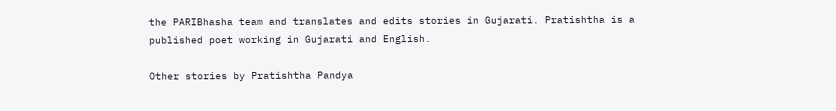the PARIBhasha team and translates and edits stories in Gujarati. Pratishtha is a published poet working in Gujarati and English.

Other stories by Pratishtha Pandya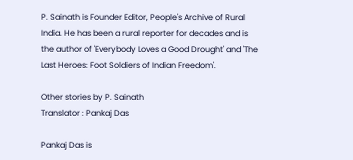P. Sainath is Founder Editor, People's Archive of Rural India. He has been a rural reporter for decades and is the author of 'Everybody Loves a Good Drought' and 'The Last Heroes: Foot Soldiers of Indian Freedom'.

Other stories by P. Sainath
Translator : Pankaj Das

Pankaj Das is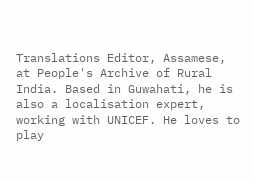Translations Editor, Assamese, at People's Archive of Rural India. Based in Guwahati, he is also a localisation expert, working with UNICEF. He loves to play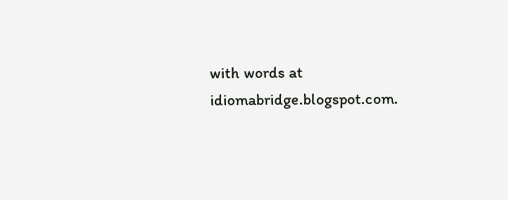with words at idiomabridge.blogspot.com.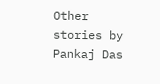Other stories by Pankaj Das